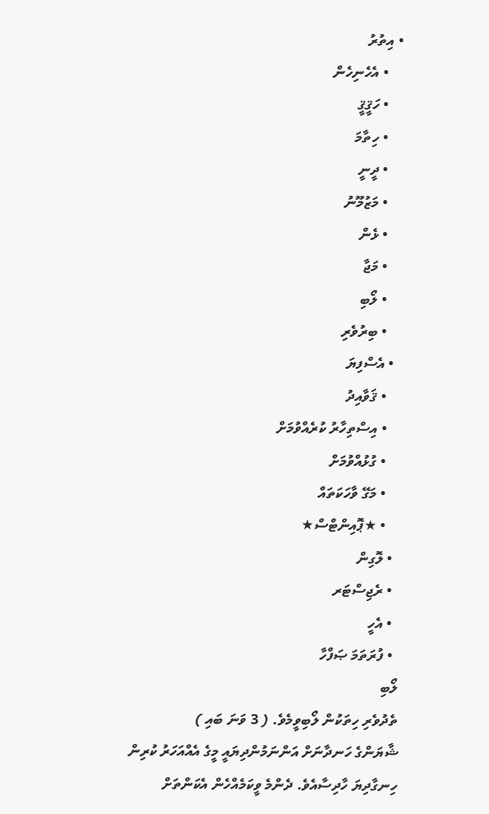• އިތުރު
    • އެހެނިހެން
    • ހަޤީޤީ
    • ހިތާމަ
    • ދީނީ
    • މަޒުމޫނު
    • ޅެން
    • މަޖާ
    • ލޯބި
    • ބިރުވެރި
  • އެސްފިޔަ
    • ޤަވާއިދު
    • އިސްތިހާރު ކުރެއްވުމަށް
    • ގުޅުއްވުމަށް
    • މަގޭ ވާހަކަތައް
    • ★ޕޮއިންޓްސް★
  • ލޮގިން
  • ރެޖިސްޓަރ
  • އެހީ
  • ފުރަތަމަ ޞަފްހާ
ލޯބި
ތެދުވެރި ހިތަކުން ލޯބިވީމެވެ. ( 3 ވަނަ ބައި )
ޝާޔަންގެ ހަނދާނަށް އަންނަމުންދިޔައީ މީގެ އެއްއަހަރު ކުރިން ހިނގާދިޔަ ހާދިސާއެވެ. ދެންމެ ވީކަމެއްހެން އެކަންތަށް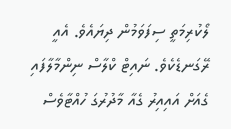ލޯކުރިމަތީ ސިފަވަމުން ދިޔައެވެ. އެއީ ރޭގަނޑެކެވެ. ނައިޓް ކްލާސް ނިންމާލާފައި ގެއަށް އައިއިރު ގެއާ މާދުރުގަ ހުއްޓާވެސް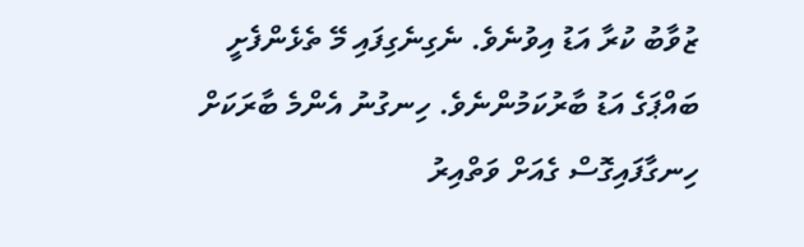ޒުވާބު ކުރާ އަޑު އިވުނެވެ. ނެގިނެގިފައި މޭ ތެޅެންފެށީ ބައްޕަގެ އަޑު ބާރުކަމުންނެވެ. ހިނގުނު އެންމެ ބާރަކަށް ހިނގާފައިގޮސް ގެއަށް ވަތްއިރު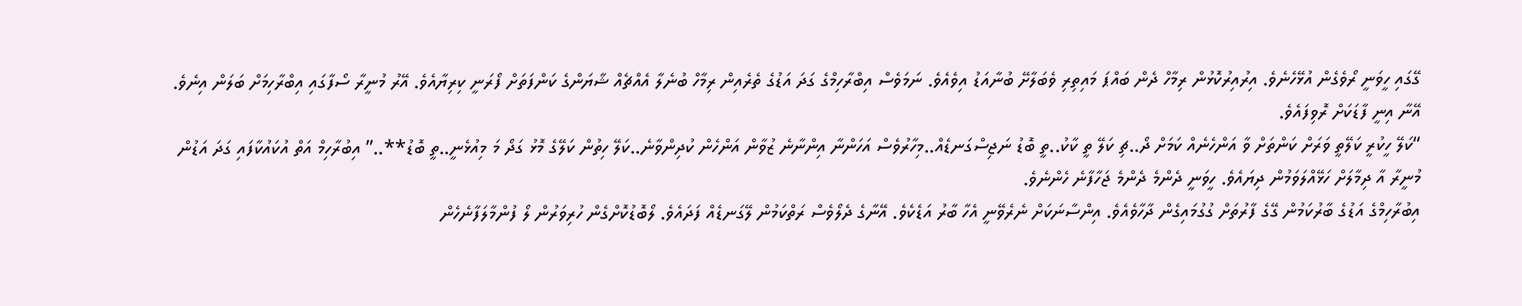ގޭގައި ހީވަނީ ރޯވެގެން އުޅޭހެނެވެ. އިރުއިރުކޮޅުން ރިމާހް ދެން ބައްޕަ މައިތިރި ވެބަލާށޭ ބުނާއަޑު އިވެއެވެ. ނަމަވެސް އިބްރާހިމްގެ ގަދަ އަޑުގެ ތެރެއިން ރިމާހް ބުނެލާ އެއްޗެއް ޝާޔަންގެ ކަންފަތަށް ފޯރަނީ ކިރިޔާއެވެ. އޭރު މުނީރާ ސޯފާގައި އިބްރާހިމަށް ބަލަން އިނެވެ. އޭނާ އިނީ ފާޑަކަށް ރޮވިފައެވެ.
“ކަލޭ ހީކުރީ ކަލޭތީ ވަރަށް ކަންތަށް ވާ އަންހެނެއް ކަމަށް ދޯ..ޗި ކަލޭ ތީ ކާކު..ތީ ބޮޑު ނަޖިސްގަނޑެއް..މިހާރުވެސް އަހަންނާ އިންނާނެ ޒުވާން އަންހެން ކުދިންވާނެ..ކަލޭ ހިތުން ކަލޭގެ މޮޅު ގަދޯ މަ މިއުޅެނީ..ތީ ބޮޑު**..” އިބުރާހިމް އަތް އުކައުކާފައި ގަދަ އަޑުން މުނީރާ އާ ދިމާލަށް ހަޅޭއްލަވަމުން ދިޔައެވެ. ހީވަނީ ދެންމެ ދެންމެ ޖަހާފާނެ ހެންނެވެ.
އިބުރާހިމްގެ އަޑުގެ ބާރުކަމުން ގޭގެ ފާރުތަށް ގުގުމައިގެން ދާހާވެއެވެ. އިންސާނަކަށް ނެރެވޭނީ އެހާ ބާރު އަޑެކެވެ. އޭނާގެ ދެލޯވެސް ރަތްކަމުން ލޭގަނޑެއް ފަދައެވެ. ލޯބޮޑުކޮށްގެން ހުރިވަރުން ލޯ ފުންމާލަފާނެހެން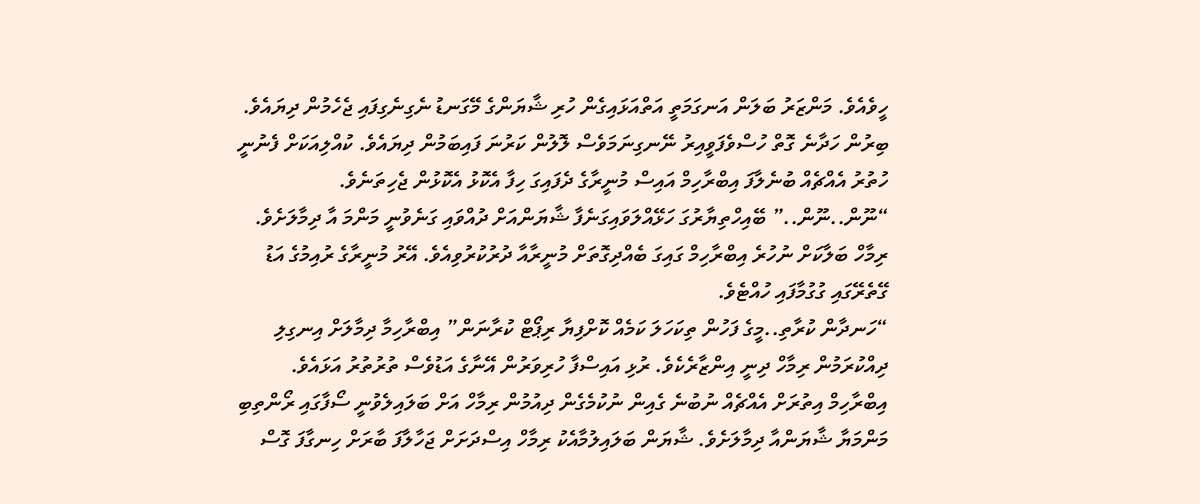ހީވެއެވެ. މަންޒަރު ބަލަން އަނގަމަތީ އަތްއަޅައިގެން ހުރި ޝާޔަންގެ މޭގަނޑު ނެގިނެގިފައި ޖެހެމުން ދިޔައެވެ. ބިރުން ހަދާނެ ގޮތް ހުސްވެފަވީއިރު ނޭނގިނަމަވެސް ލޮލުން ކަރުނަ ފައިބަމުން ދިޔައެވެ. ކުއްލިއަކަށް ފެނުނީ ހުތުރު އެއްޗެއް ބުނެލާފަ އިބްރާހިމް އައިސް މުނީރާގެ ދެފައިގަ ހިފާ އެކޮޅު އެކޮޅުން ޖެހިތަނެވެ.
“ނޫން..ނޫން..” ބޭއިހްތިޔާރުގަ ހަޅޭއްލަވައިގަނެފާ ޝާޔަންއަށް ދުއްވައި ގަނެވުނީ މަންމަ އާ ދިމާލަށެވެ. ރިމާހް ބަލާކަށް ނުހުރެ އިބްރާހިމް ގައިގަ ބެއްދިގޮތަށް މުނީރާއާ ދުރުކުރުވިއެވެ. އޭރު މުނީރާގެ ރުއިމުގެ އަޑު ގޭތެރޭގައި ގުގުމާފައި ހުއްޓެވެ.
“ހަނދާން ކުރާތި..މީގެ ފަހުން ތިކަހަލަ ކަމެއް ކޮށްފިޔާ ރިޕޯޓް ކުރާނަން” އިބްރާހިމާ ދިމާލަށް އިނގިލި ދިއްކުރަމުން ރިމާހް ދިނީ އިންޒާރެކެވެ. ރުޅި އައިސްފާ ހުރިވަރުން އޭނާގެ އަޑުވެސް ތުރުތުރު އަޅައެވެ. އިބްރާހިމް އިތުރަށް އެއްޗެއް ނުބުނެ ގެއިން ނުކުމެގެން ދިއުމުން ރިމާހް އަށް ބަލައިލެވުނީ ސޯފާގައި ރޯންތިބި މަންމަޔާ ޝާޔަންއާ ދިމާލަށެވެ. ޝާޔަން ބަލައިލުމާއެކު ރިމާހް އިސްދަށަށް ޖަހާލާފަ ބާރަށް ހިނގާފަ ގޮސް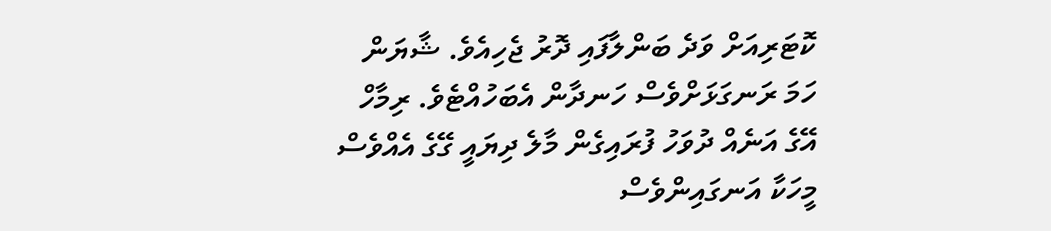ކޮޓަރިއަށް ވަދެ ބަންލާފައި ދޮރު ޖެހިއެވެ. ޝާޔަން ހަމަ ރަނގަޅަށްވެސް ހަނދާން އެބަހުއްޓެވެ. ރިމާހް އޭގެ އަނެއް ދުވަހު ފުރައިގެން މާލެ ދިޔައީ ގޭގެ އެއްވެސް މީހަކާ އަނގައިންވެސް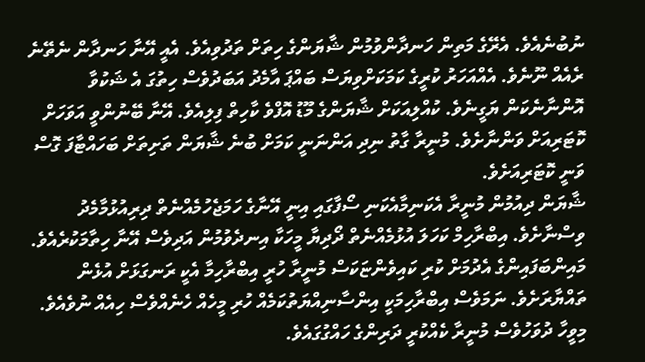ނުބުނެއެވެ. އެރޭގެ މަތިން ހަނދާންވުމުން ޝާޔަންގެ ހިތަށް ތަދުވިއެވެ. އެއީ އޭނާ ހަނދާން ނެތޭނެ ރެއެއް ނޫނެވެ. އެއްއަހަރު ކުރީގެ ކަމަކަށްވިޔަސް ބައްޕަ އާމެދު އަބަދުވެސް ހިތުގަ އެ ޝަކުވާ އޮންނާނެކަން ޔަގީނެވެ. ކުއްލިއަކަށް ޝާޔަންގެ މޫޑު އޮފްވެ ކާހިތް ފިލިއެވެ. އޭނާ ބޭނުންވީ އަވަހަށް ކޮޓަރިއަށް ވަންނާށެވެ. މުނީރާ ގާތު ނިދި އަންނަނީ ކަމަށް ބުނެ ޝާޔަން ތަށިތަށް ބަހައްޓާފަ ގޮސް ވަނީ ކޮޓަރިއަށެވެ.
ޝާޔަން ދިއުމުން މުނީރާ އެކަނިމާއެކަނި ސޯފާގައި އިނީ އޭނާގެ ހަމަޖެހުމެއްނެތް ދިރިއުޅުމާމެދު ވިސްނާށެވެ. އިބްރާހިމް ކަހަލަ އުޅުމެއްނެތް ދޯދިޔާ މީހަކާ އިނދެވުމުން އަދިވެސް އޭނާ ހިތާމަކުރެއެވެ. މައިންބަފައިންގެ އެދުމަށް ކުރި ކައިވެންޏަކަސް މުނީރާ ހުރީ އިބްރާހިމާ އެކީ ރަނގަޅަށް އުޅެން ތައްޔާރަށެވެ. ނަމަވެސް އިބްރާހިމަކީ އިންސާނިއްޔަތުކަމެއް ހުރި މީހެއް ހެނެއްވެސް ހިއެއް ނުވެއެވެ. މިވީހާ ދުވަހުވެސް މުނީރާ ކެއްކުރީ ދަރިންގެ ހައްގުގައެވެ.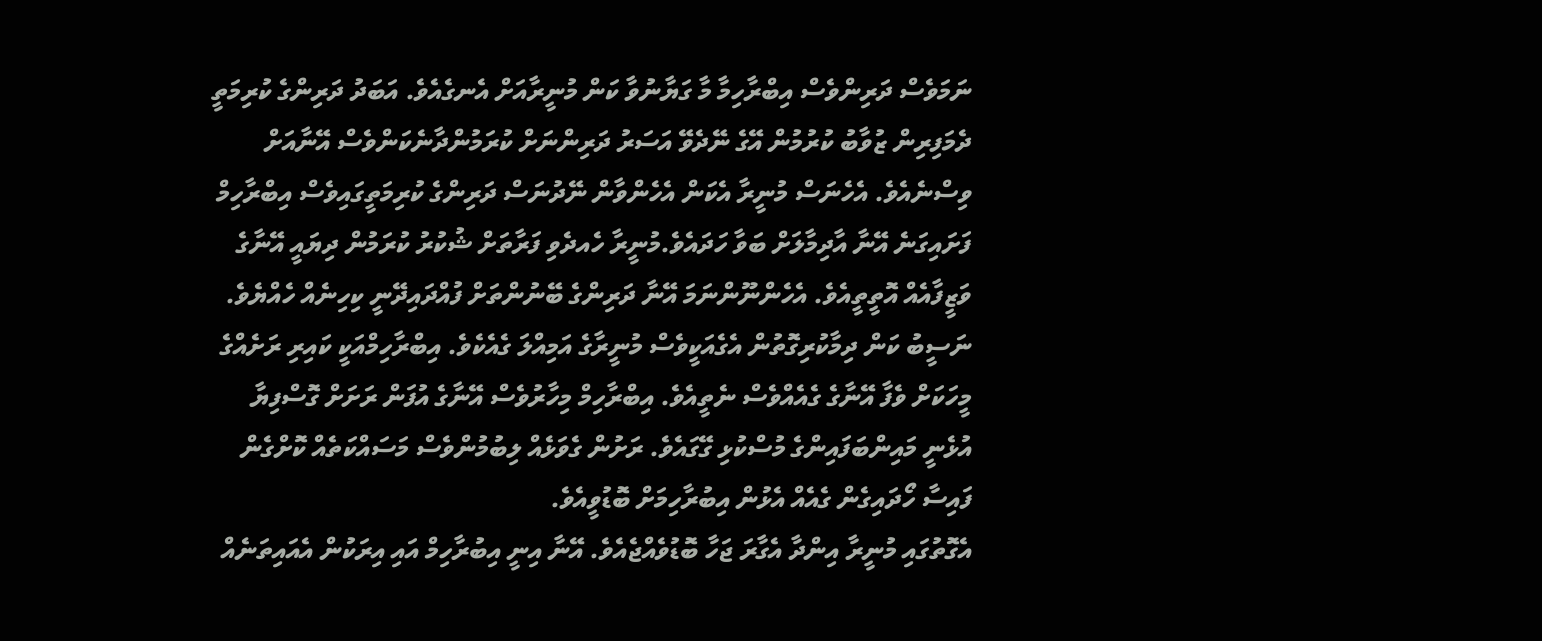ނަމަވެސް ދަރިންވެސް އިބްރާހިމާ މާ ގަޔާނުވާ ކަން މުނީރާއަށް އެނގެއެވެ. އަބަދު ދަރިންގެ ކުރިމަތީ ދެމަފިރިން ޒުވާބު ކުރުމުން އޭގެ ނޭދެވޭ އަސަރު ދަރިންނަށް ކުރަމުންދާނެކަންވެސް އޭނާއަށް ވިސްނެއެވެ. އެހެނަސް މުނީރާ އެކަން އެހެންވާން ނޭދުނަސް ދަރިންގެ ކުރިމަތީގައިވެސް އިބްރާހިމް ފަށައިގަނެ އޭނާ އާދިމާލަށް ބަވާ ހަދައެވެ.މުނީރާ ހެއދެވި ފަރާތަށް ޝުކުރު ކުރަމުން ދިޔައީ އޭނާގެ ވަޒީފާއެއް އޮތީތީއެވެ. އެހެންނޫންނަމަ އޭނާ ދަރިންގެ ބޭނުންތަށް ފުއްދައިދޭނީ ކިހިނެއް ހެއްޔެވެ. ނަސީބު ކަން ދިމާކުރިގޮތުން އެގެއަކީވެސް މުނީރާގެ އަމިއްލަ ގެއެކެވެ. އިބްރާހިމްއަކީ ކައިރި ރަށެއްގެ މީހަކަށް ވެފާ އޭނާގެ ގެއެއްވެސް ނެތީއެވެ. އިބްރާހިމް މިހާރުވެސް އޭނާގެ އުފަން ރަށަށް ގޮސްފިޔާ އުޅެނީ މައިންބަފައިންގެ މުސްކުޅި ގޭގައެވެ. ރަށުން ގެވަޅެއް ލިބުމުންވެސް މަސައްކަތެއް ކޮށްގެން ފައިސާ ހޯދައިގެން ގެއެއް އެޅުން އިބުރާހިމަށް ބޮޑުވީއެވެ.
އެގޮތުގައި މުނީރާ އިންދާ އެގާރަ ޖަހާ ބޮޑުވެއްޖެއެވެ. އޭނާ އިނީ އިބުރާހިމް އައި އިރަކުން އެއައިތަނެއް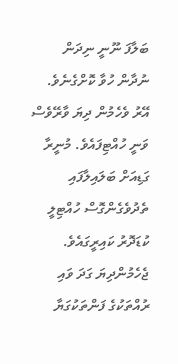ބަލާފަ ނޫނީ ނިދަން ނުދާން ހުވާ ކޮށްގެނެވެ. އޭރު ވެހެމުން ދިޔަ ވާރޭވެސް ވަނީ ހުއްޓިފައެވެ. މުނީރާ ގަޑިއަށް ބަލައިލާފައި ތެދުވެގެންގޮސް ހުއްޓިލީ ކުޑަދޮރު ކައިރީގައެވެ. ޖެހެމުންދިޔަ ގަދަ ވައި ރުއްތަކުގެ ފަންތަކުގަޔާ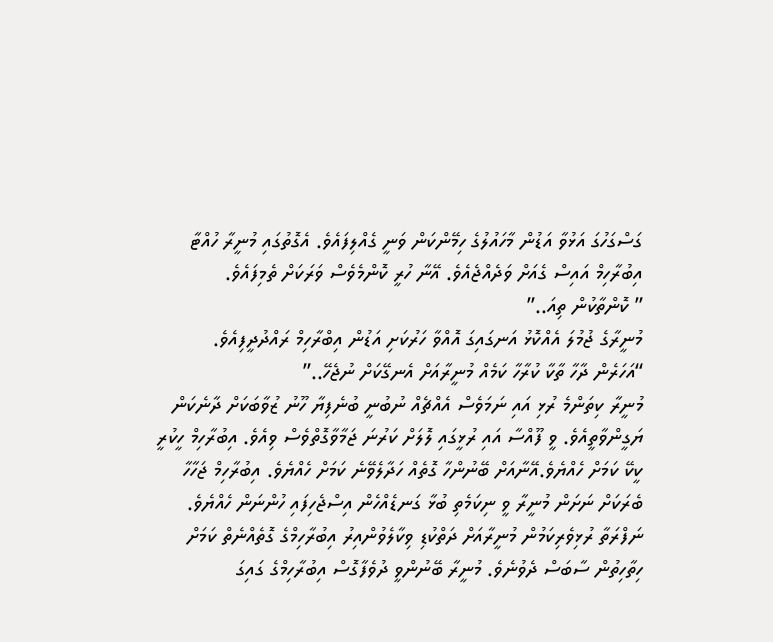ގަސްގަހުގަ އަޅުވާ އަޑުން މާހައުލުގެ ހިމޭންކަން ވަނީ ގެއްލިފައެވެ. އެގޮތުގައި މުނީރާ ހުއްޓާ އިބުރާހިމް އައިސް ގެއަށް ވަދެއްޖެއެވެ. އޭނާ ހުރީ ކޮންމެވެސް ވަރަކަށް ތެމިފައެވެ.
” ކޮންތާކުން ތިއަ..”
މުނީރާގެ ޖުމުލަ އެއްކޮޅު އަނގައިގަ އޮއްވާ ހަރުކަށި އަޑުން އިބްރާހިމް ރައްދުދީފިއެވެ.
“އަހަރެން ދާހާ ތާކާ ކުރާހާ ކަމެއް މުނީރާއަށް އެނގޭކަށް ނުޖެހޭ..”
މުނީރާ ކިތަންމެ ރުޅި އައި ނަމަވެސް އެއްޗެއް ނުބުނީ ބުނެފިޔާ ހޫނު ޒުވާބަކަށް ދާނެކަން ޔަގީންވާތީއެވެ. ވީ ފޫއްސާ އައި ރުޅީގައި ލޮލަށް ކަރުނަ ޖަމާވާގޮތްވެސް ވިއެވެ. އިބުރާހިމް ހީކުރީ ކީކޭ ކަމަށް ހެއްޔެވެ.އޭނާއަށް ބޭނުންހާ ގޮތެއް ހަދާލެވޭނެ ކަމަށް ހެއްޔެވެ. އިބުރާހިމް ޖަހާހާ ބެރަކަށް ނަށަން މުނީރާ ވީ ނިކަމެތި ބުޅާ ގަނޑެއްހެން އިސްޖެހިފައި ހުންނަން ހެއްޔެވެ. ނަފްރަތާ ރުޅިވެރިކަމުން މުނީރާއަށް ދަތްކުޑި ވިކާލެވުންއިރު އިބުރާހިމްގެ ގޮތެއްނެތް ކަމަށް ހިތާހިތުން ސާބަސް ދެވުނެވެ. މުނީރާ ބޭނުންވީ ދުވެފާގޮސް އިބުރާހިމްގެ ގައިގަ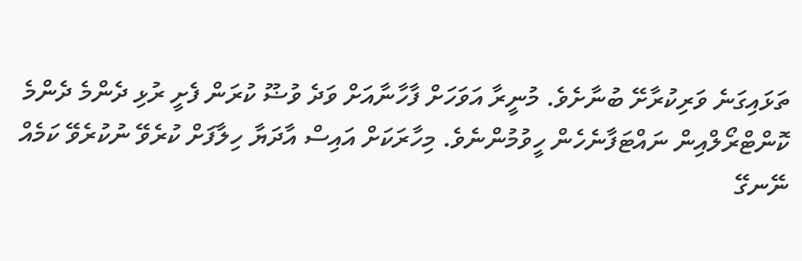ތަޅައިގަނެ ވަރިކުރާށޭ ބުނާށެވެ. މުނީރާ އަވަހަށް ފާހާނާއަށް ވަދެ ވުޟޫ ކުރަން ފެށީ ރުޅި ދެންމެ ދެންމެ ކޮންޓްރޯލްއިން ނައްޓަފާނެހެން ހީވުމުންނެވެ. މިހާރަކަށް އައިސް އާދަޔާ ހިލާފަށް ކުރެވޭ ނުކުރެވޭ ކަމެއް ނޭނގޭ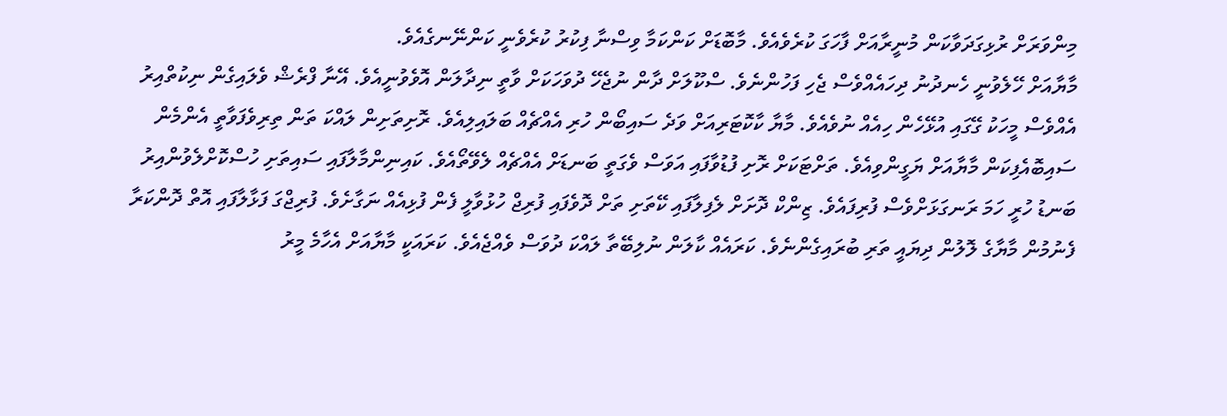މިންވަރަށް ރުޅިގަދަވާކަން މުނީރާއަށް ފާހަގަ ކުރެވެއެވެ. މާބޮޑަށް ކަންކަމާ ވިސްނާ ފިކުރު ކުރެވެނީ ކަންނޭނގެއެވެ.
މާޔާއަށް ހޭލެވުނީ ހެނދުނު ދިހައެއްވެސް ޖެހި ފަހުންނެވެ. ސްކޫލަށް ދާން ނުޖެހޭ ދުވަހަކަށް ވާތީ ނިދާލަން އޮވެވުނީއެވެ. އޭނާ ފްރެޝް ވެލައިގެން ނިކުތްއިރު އެއްވެސް މީހަކު ގޭގައި އުޅޭހެން ހިއެއް ނުވެއެވެ. މާޔާ ކާކޮޓަރިއަށް ވަދެ ސައިބޯން ހުރި އެއްޗެއް ބަލައިލިއެވެ. ރޮށިތަށިން ލައްކަ ތަން ތިރިވެފަވާތީ އެންމެން ސައިބޮއެފިކަން މާޔާއަށް ޔަގީންވިއެވެ. ތަށްޓަކަށް ރޮށި ފުޑުވާފައި އަވަސް ވެގަތީ ބަނޑަށް އެއްޗެއް ލެވޭތޯއެވެ. ކައިނިންމާލާފައި ސައިތަށި ހުސްކޮށްލެވުންއިރު ބަނޑު ހުރީ ހަމަ ރަނގަޅަށްވެސް ފުރިފައެވެ. ޒިންކް ދޮށަށް ލެފިލާފައި ކޭތަށި ތަށް ދޮވެފައި ފުރިޖް ހުޅުވާލީ ފެން ފުޅިއެއް ނަގާށެވެ. ފުރިޖްގަ ފަޅާލާފައި އޮތް ދޮންކަރާ ފެނުމުން މާޔާގެ ލޮލުން ދިޔައީ ތަރި ބުރައިގެންނެވެ. ކަރައެއް ކާލަން ނުލިބޭތާ ލައްކަ ދުވަސް ވެއްޖެއެވެ. ކަރައަކީ މާޔާއަށް އެހާމެ މީރު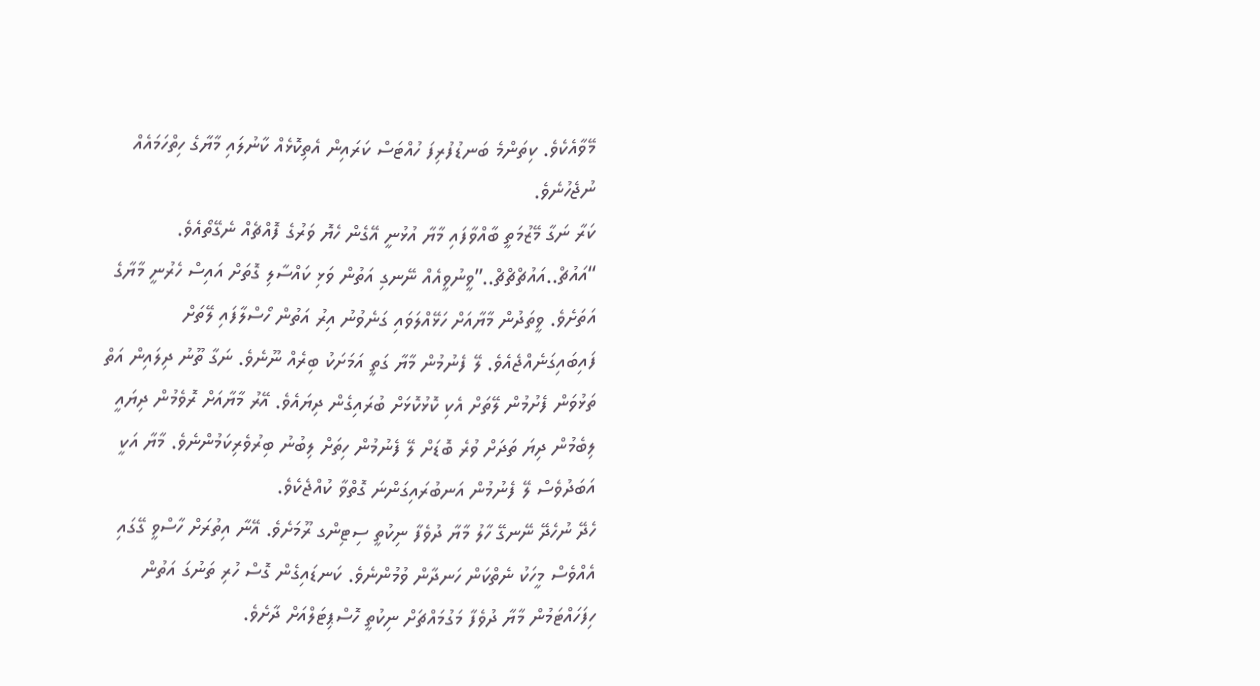މޭވާއެކެވެ. ކިތަންމެ ބަނޑުފުރިފަ ހުއްޓަސް ކަރައިން އެތިކޮޅެއް ކާނުލައި މާޔާގެ ހިތްހަމައެއް ނުޖެހުނެވެ.
ކަރާ ނަގާ މޭޒުމަތީ ބާއްވާފައި މާޔާ އުޅުނީ އޭގެން ހެޔޮ ވަރުގެ ފޮއްޗެއް ނެގޭތޯއެވެ. “އައުޗް..އައުޗްޗްޗް..”ވީނުވީއެއް ނޭނގި އަތުން ވަޅި ކައްސާލި ގޮތަށް އައިސް ހެރުނީ މާޔާގެ އަތަށެވެ. ވީތަދުން މާޔާއަށް ހަޅޭއްލަވައި ގަނެވުނު އިރު އަތުން ހޯސްލާފައި ލޭތަށް ފައިބައިގަނެއްޖެއެވެ. ލޭ ފެނުމުން މާޔާ ގަތީ އަމަށަކު ބިރެއް ނޫނެވެ. ނަގާ ތޫނު ދިލައިން އަތް ތަޅުވަން ފެށުމުން ލޭތަށް އެކި ކޮޅުކޮޅަށް ބުރައިގެން ދިޔައެވެ. އޭރު މާޔާއަށް ރޮވެމުން ދިޔައީ ލިބެމުން ދިޔަ ތަދަށް ވުރެ ބޮޑަށް ލޭ ފެނުމުން ހިތަށް ލިބުނު ބިރުވެރިކަމުންނެވެ. މާޔާ އަކީ އަބަދުވެސް ލޭ ފެނުމުން އަނބުރައިގަންނަ ގޮތްވާ ކުއްޖެކެވެ.
ހެދޭ ނުހެދޭ ނޭނގޭ ހާލު މާޔާ ދުވެފާ ނިކުތީ ސިޓިންގ ރޫމަށެވެ. އޭނާ އިތުރަށް ހާސްވީ ގޭގައި އެއްވެސް މީހަކު ނެތްކަން ހަނދާން ވުމުންނެވެ. ކަނޑައިގެން ގޮސް ހުރި ތަނުގަ އަތުން ހިފަހައްޓަމުން މާޔާ ދުވެފާ މަގުމައްޗަށް ނިކުތީ ހޮސްޕިޓަލްއަށް ދާށެވެ.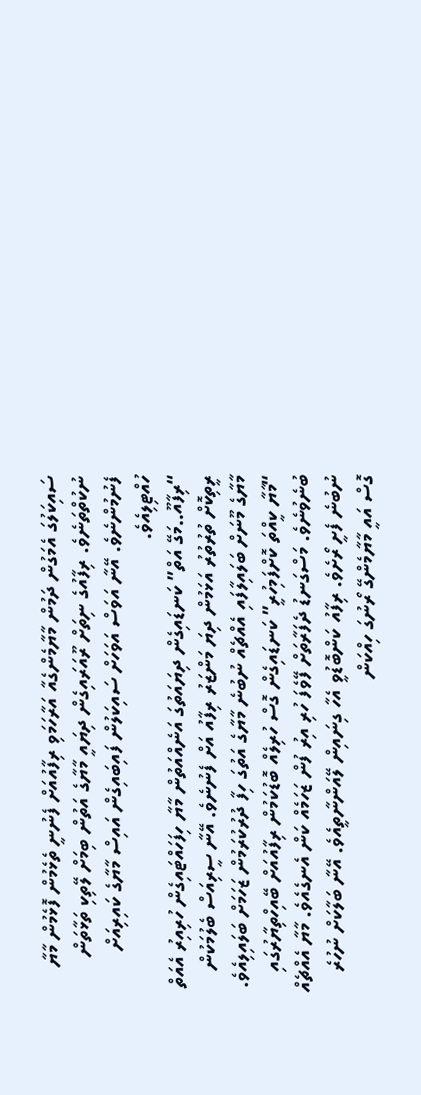ސައިކަލުގަ އެމަގުން ދަމުން މާޔާމެންގެއާ އަރާހަމަވި ރިފާއުއަށް ފެނުނީ ތެޅެމުން ފޮޅެމުން މާޔާ ނުކުތްތަނެވެ. ރިފާއުގެ ނިތަށް ރޫއަރައިގެން ދިޔައީ މާޔާގެ އަތުން ބިމަށް ލޭތިކި ތަޅާތަން ފެނުމުންނެވެ. އޭނާ އަވަސް އަވަހަށް ސައިކަލުން ފައިބައިގެން އައިސް މާޔާގެ ކައިރިއަށް ހުއްޓިލިއެވެ.
“ރިފާއޫ..މަގޭ އަތް” ކަނޑައިގެން ދިޔައަތުގަ އަނެއްއަތުން މާޔާ ހިފަހައްޓައިގެން ހުރިއިރު އެއަތް ރީތިކޮށް ތުރުތުރު އަޅަމުން ދިޔަ މަންޒަރު ރިފާއު އަށް ފެނުނެވެ. އޭނާ ސީރިއަސް ބެލުމަކުން މާޔާގެ މޫނަށް ބަލައިލާފައި އެއްޗެއް ނުބުނެ މާޔާގެ އަތުގަ ހިފާ ދުރުކުރަމުން ޒަހަމަށް ބަލައިލިއެވެ.
“މާޔާ ކީއްތަ ކޮށްފަމިހުރީ” ކަނޑައިގެން ގޮސް ހުރިލެއް ބޮޑުކަމުން ރިފާއުއަށް ބޭއިހްތިޔާރުގައި ބުނެވުނެވެ. މަސްގަނޑު ދެފަރާތަށް ފޭވެފަ ހުރި އިރު ފުން ޒަހަމެއް ކަން އެނގެއެވެ. މާޔާ އެއްޗެއް ނުބުނެ ފެށީ ރޯށެވެ. ރިފާއު ކަންބޮޑުވީ އެހާ ގިނައިން ލޭއަންނާތީއެވެ. އޭނާ ބަލާކަށް ނުހުރެ ގޮސް އައީ މާޔާމެންގޭ ރޯނުގަ ހިއްކަން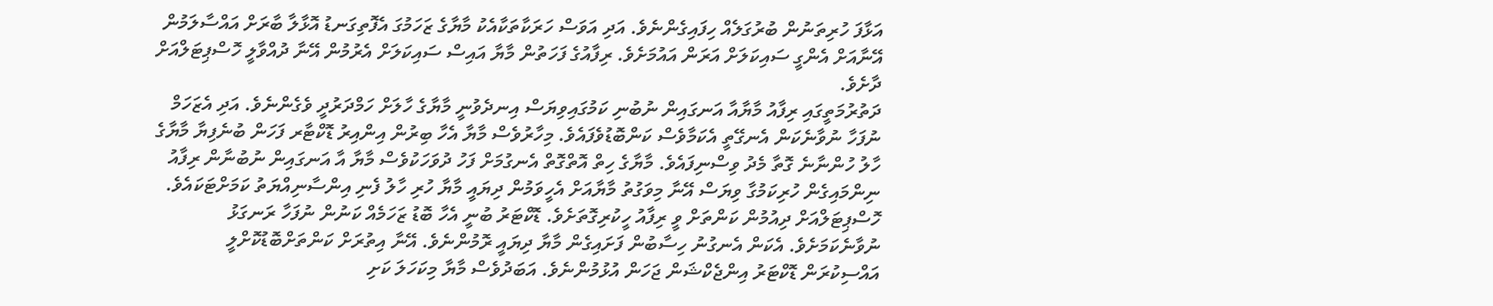އަޅާފަ ހުރިތަނުން ބުރުގަލެއް ހިފައިގެންނެވެ. އަދި އަވަސް ހަރަކާތަކާއެކު މާޔާގެ ޒަހަމުގަ އެފޮތިގަނޑު އޮޅާލާ ބާރަށް އައްސާލަމުން އޭނާއަށް އެންގީ ސައިކަލަށް އަރަން އައުމަށެވެ. ރިފާއުގެ ފަހަތުން މާޔާ އައިސް ސައިކަލަށް އެރުމުން އޭނާ ދުއްވާލީ ހޮސްޕިޓަލްއަށް ދާށެވެ.
ދަތުރުމަތީގައި ރިފާއު މާޔާއާ އަނގައިން ނުބުނި ކަމުގައިވިޔަސް އިނދެވުނީ މާޔާގެ ހާލަށް ހަމްދަރުދީ ވެގެންނެވެ. އަދި އެޒަހަމް ނުފަހާ ނުވާނެކަން އެނގޭތީ އެކަމާވެސް ކަންބޮޑުވެފައެވެ. މިހާރުވެސް މާޔާ އެހާ ބިރުން އިންއިރު ޑޮކްޓާރ ފަހަން ބުނެފިޔާ މާޔާގެ ހާލު ހުންނާނެ ގޮތާ މެދު ވިސްނިފައެވެ. މާޔާގެ ހިތް އޮތްގޮތް އެނގުމަށް ފަހު ދުވަހަކުވެސް މާޔާ އާ އަނގައިން ނުބުނާން ރިފާއު ނިންމައިގެން ހުރިކަމުގާ ވިޔަސް އޭނާ މިވަގުތު މާޔާއަށް އެހީވަމުން ދިޔައީ މާޔާ ހުރި ހާލު ފެނި އިންސާނިއްޔަތު ކަމަށްޓަކައެވެ.
ހޮސްޕިޓަލްއަށް ދިއުމުން ކަންތަށް ވީ ރިފާއު ހީކުރިގޮތަށެވެ. ޑޮކްޓަރު ބުނީ އެހާ ބޮޑު ޒަހަމެއް ކަނުން ނުފަހާ ރަނގަޅު ނުވާނެކަމަށެވެ. އެކަން އެނގުނު ހިސާބުން ފަށައިގެން މާޔާ ދިޔައީ ރޮމުންނެވެ. އޭނާ އިތުރަށް ކަންތަށްބޮޑުކޮށްލީ އައްސިކުރަން ޑޮކްޓަރު އިންޖެކްޝަން ޖަހަން އުޅުމުންނެވެ. އަބަދުވެސް މާޔާ މިކަހަލަ ކަށި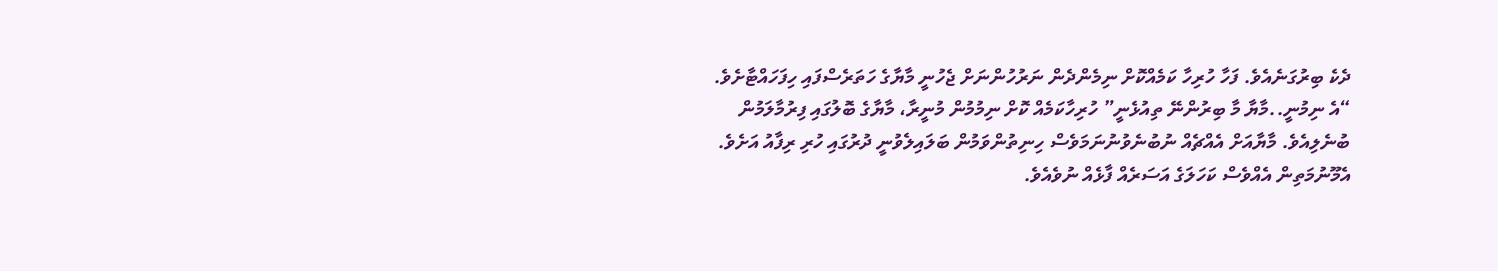ދެކެ ބިރުގަނެއެވެ. ފަހާ ހުރިހާ ކަމެއްކޮށް ނިމެންދެން ނަރުހުންނަށް ޖެހުނީ މާޔާގެ ހަތަރެސްފައި ހިފަހައްޓާށެވެ.
“އެ ނިމުނީ..މާޔާ މާ ބިރުންނޭ ތިއުޅެނީ” ހުރިހާކަމެއް ކޮށް ނިމުމުން މުނީރާ، މާޔާގެ ބޮލުގައި ފިރުމާލަމުން ބުނެލިއެވެ. މާޔާއަށް އެއްޗެއް ނުބުނެވުނުނަމަވެސް ހިނިތުންވަމުން ބަލައިލެވުނީ ދުރުގައި ހުރި ރިފާއު އަށެވެ. އެމޫނުމަތިން އެއްވެސް ކަހަލަގެ އަސަރެއް ފާޅެއް ނުވެއެވެ.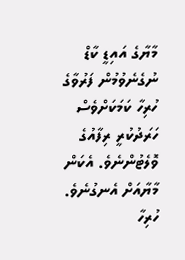މާޔާގެ އައިޑީ ކާޑް ނުގެނެވުމުން ފަރުވާގެ ހުރިހާ ކަމަކަށްވެސް ހަރަދުކުރީ ރިފާއުގެ ވޮލެޓުންނެވެ. އެކަން މާޔާއަށް އެނގުނެވެ. ހުރިހާ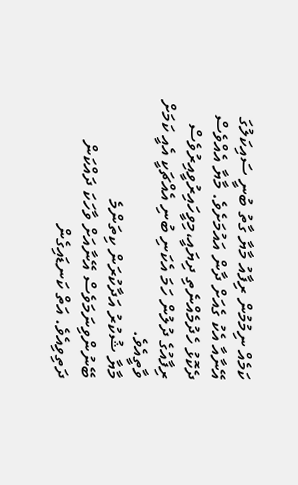ކަމެއް ނިމުމުން ރިފާއު މާޔާ ގާތު ބުނީ ސައިކަލުގަ އޭނާއާ އެކު ގެއަށް ދާން އައުމަށެވެ. މާޔާ އެއްވެސް ދެކޮޅު ހެދުމެއްނެތި ދިޔައީ،މިވީހައިރުވީއިރުވެސް ރިފާއުގެ ދުލުން ހަމަ އެކަނި ބުނި އެއްޗަކީ އެއީ ކަމަށް ވާތީއެވެ.
މާޔާ ޝުކުރު އަދާކުރަން ކިތަންމެ ބޭނުންވިނަމަވެސް އޭނާއަށް ވާހަކަ ދައްކަން ދަތިވިއެވެ. އަތް ކަނޑައިގެން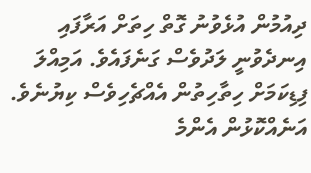ދިއުމުން އުޅެވުނު ގޮތް ހިތަށް އަރާފައި އިނދެވުނީ ލަދުވެސް ގަނެފައެވެ. އަމިއްލަ ފިޑިކަމަށް ހިތާހިތުން އެއްޗެހިވެސް ކިޔުނެވެ. އަނެއްކޮޅުން އެންމެ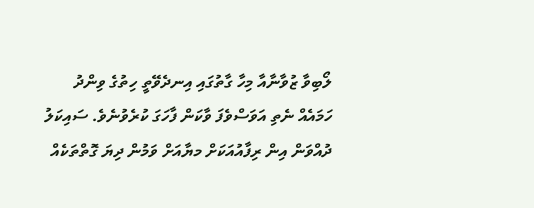ލޯބިވާ ޒުވާނާއާ މިހާ ގާތުގައި އިނދެވޭތީ ހިތުގެ ވިންދު ހަމައެއް ނެތި އަވަސްވެފަ ވާކަން ފާހަގަ ކުރެވުނެވެ. ސައިކަލު ދުއްވަން އިން ރިފާއުއަކަށް މޔާއަށް ވަމުން ދިޔަ ގޮތްތަކެއް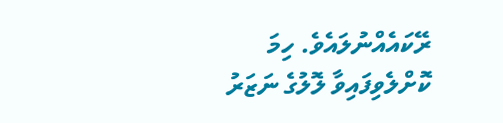ރޭކައެއްނުލައެވެ. ހިމަ ކޮށްލެވިފައިވާ ލޮލުގެ ނަޒަރު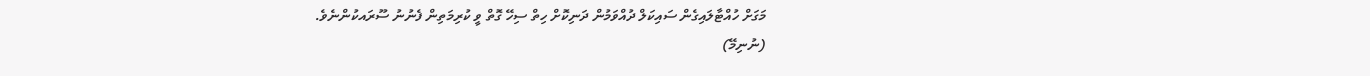މަގަށް ހުއްޓާލައިގެން ސައިކަލް ދުއްވަމުން ދަނިކޮށް ހިތް ސިހޭ ގޮތް ވީ ކުރިމަތިން ފެނުނު ސޫރައކުންނެވެ.
(ނުނިމޭ)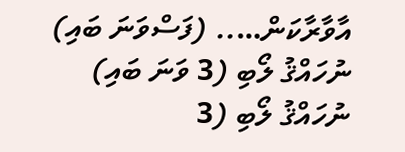އާވާރާކަން….. (ފަސްވަނަ ބައި)
ނުހައްޤު ލޯބި (3 ވަނަ ބައި)
ނުހައްޤު ލޯބި (3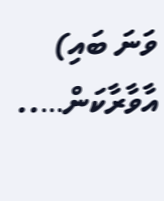ވަނަ ބައި)
އާވާރާކަން…..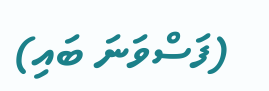(ފަސްވަނަ ބައި)